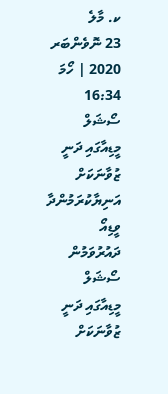ކ. މާލެ
23 ނޮވެންބަރ 2020 | ހޯމަ 16:34
ސޯޝަލް މީޑިއާގައި ދަނީ ޒުވާނަކަށް އަނިޔާކުރަމުންދާ ވީޑިއޯ ދައުރުވަމުން
ސޯޝަލް މީޑިއާގައި ދަނީ ޒުވާނަކަށް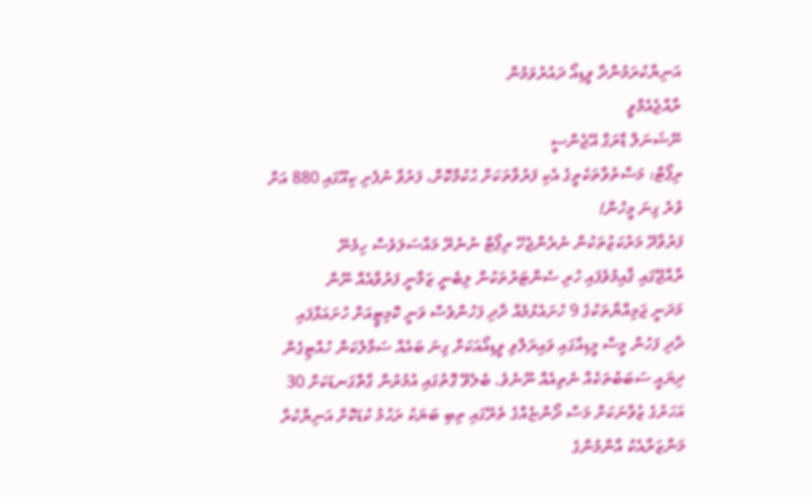އަނިޔާކުރަމުންދާ ވީޑިއޯ ދައުރުވަމުން
ރާއްޖެއެމްވީ
ނޭޝަނަލް ޑްރަގް އޭޖެންސީ
ރިޕޯޓް: މަސްތުވާތަކެތީގެ އެކި ފަރުވާތަކަށް ޙުކުމްކޮށް، ފަރުވާ ނުފެށި ކިއޫގައި 880 އަށް ވުރެ ގިނަ މީހުން!
ފަރުވާދޭ މަރުކަޒުތަކުން ނެރެންޖެހޭ ރިޕޯޓް ނުނެރޭ މައްސަލަވެސް ހިމެނޭ
ރާއްޖޭގައި ޤާއިމުވެފައި ހުރި ސެންޓަރުތަކުން ލިބެނީ ޒަމާނީ ފަރުވާއެއް ނޫން
މަދަނީ ޖަމިއްޔާތަކުގެ 9 ހުށައެޅުމެއް ދާދި ފަހުންވެސް ވަނީ ކޮމިޓީއަށް ހުށައަޅާފައި
ދާދި ފަހުން މީސް މީޑިއާގައި ވައިރަލްވި ވީޑިއޯއަކަށް ގިނަ ބައެއް ސަމާލުކަން ހުއްޓިގެން ދިޔައީ ސަބަބުތަކެއް ނެތިއެއް ނޫނެވެ. ބެލެވޭ ގޮތުގައި އުމުރުން ގާތްގަނޑަކަށް 30 އަހަރުގެ ޒުވާނަކަށް މަސް ދޯންޏެއްގެ ތެރޭގައި ތިބި ބަޔަކު ރަޙުމު ކުޑަކޮށް އަނިޔާކުރާ މަންޒަރާއެކު އާންމުންގެ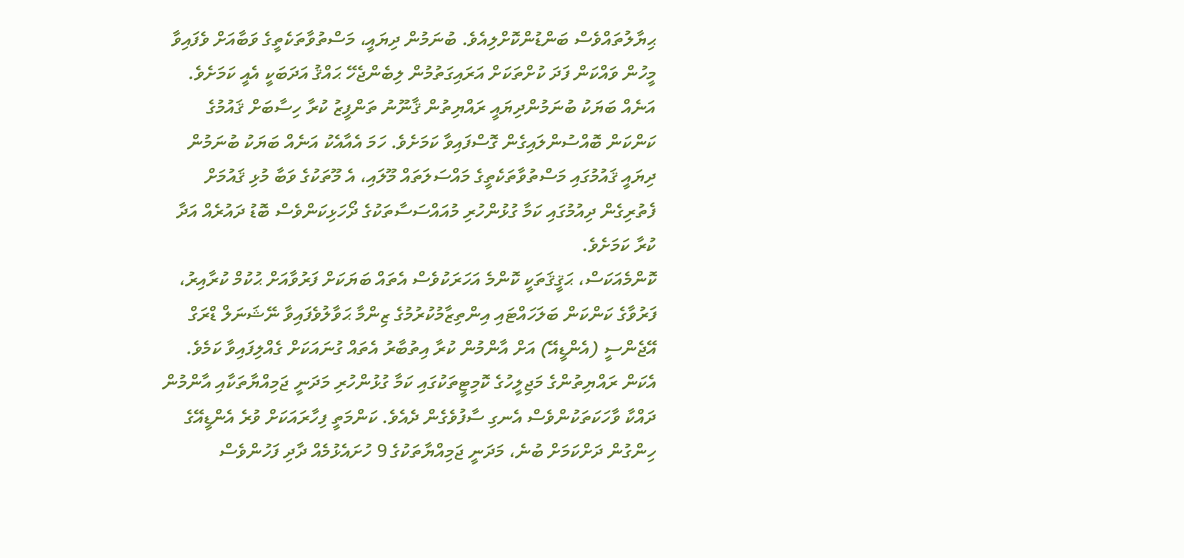ޙިޔާލުތައްވެސް ބަންޑުންކޮށްލިއެވެ. ބުނަމުން ދިޔައީ، މަސްތުވާތަކެތީގެ ވަބާއަށް ވެފައިވާ މީހުން ވައްކަން ފަދަ ކުށްތަކަށް އަރައިގަތުމުން ލިބެންޖެހޭ ޙައްޤު އަދަބަކީ އެއީ ކަމަށެވެ. އަނެއް ބަޔަކު ބުނަމުންދިޔައީ ރައްޔިތުން ޤާނޫނު ތަންފީޒު ކުރާ ހިސާބަށް ޤައުމުގެ ކަންކަން ބޮއްސުންލައިގެން ގޮސްފައިވާ ކަމަށެވެ. ހަމަ އެއާއެކު އަނެއް ބަޔަކު ބުނަމުން ދިޔައީ ޤައުމުގައި މަސްތުވާތަކެތީގެ މައްސަލަތައް މޫލައި، އެ މޫތަކުގެ ވަބާ މުޅި ޤައުމަށް ފެތުރިގެން ދިއުމުގައި ކަމާ ގުޅުންހުރި މުއައްސަސާތަކުގެ ދޯހަޅިކަންވެސް ބޮޑު ދައުރެއް އަދާ ކުރާ ކަމަށެވެ.
ކޮންމެއަކަސް، ޙަޤީޤަތަކީ ކޮންމެ އަހަރަކުވެސް އެތައް ބަޔަކަށް ފަރުވާއަށް ޙުކުމް ކުރާއިރު، ފަރުވާގެ ކަންކަން ބަލަހައްޓައި އިންތިޒާމުކުރުމުގެ ޒިންމާ ޙަވާލުވެފައިވާ ނޭޝަނަލް ޑްރަގް އޭޖެންސީ (އެންޑީއޭ) އަށް އާންމުން ކުރާ އިތުބާރު އެތައް ގުނައަކަށް ގެއްލިފައިވާ ކަމެވެ. އެކަން ރައްޔިތުންގެ މަޖިލީހުގެ ކޮމިޓީތަކުގައި ކަމާ ގުޅުންހުރި މަދަނީ ޖަމިއްޔާތަކާއި އާންމުން ދައްކާ ވާހަކަތަކުންވެސް އެނގި ސާފުވެގެން ދެއެވެ. ކަންމަތީ ފިހާރައަކަށް ވުރެ އެންޑީއޭގެ ހިންގުން ދަށްކަމަށް ބުނެ، މަދަނީ ޖަމިއްޔާތަކުގެ 9 ހުށައެޅުމެއް ދާދި ފަހުންވެސް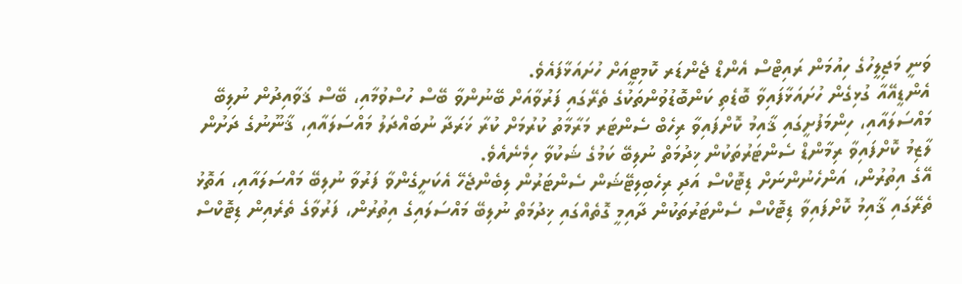ވަނީ މަޖިލީހުގެ ހިއުމަން ރައިޓްސް އެންޑް ޖެންޑަރ ކޮމިޓީއަށް ހުށައަޅާފައެވެ.
އެންޑީއޭއާ ގުޅިގެން ހުށައަޅާފައިވާ ބޮޑެތި ކަންބޮޑުވުންތަކުގެ ތެރޭގައި ފަރުވާއަށް ބޭނުންވާ ބޭސް ހުސްވުމާއި، ބޭސް ޤަވާއިދުން ނުލިބޭ މައްސަލައާއި، ހިންމަފުށީގައި ޤާއިމު ކޮށްފައިވާ ރިހެބް ސެންޓަރ މަރާމާތު ކުރުމަށް ކުރާ ޚަރަދާ ނުބައްދަލު މައްސަލައާއި، ޤާނޫނުގެ ދަށުން ލާޒިމު ކޮށްފައިވާ ރިމާންޑް ސެންޓަރުތަކުން ޚިދުމަތް ނުލިބޭ ކަމުގެ ޝަކުވާ ހިމެނެއެވެ.
އޭގެ އިތުރުން، އަންހެނުންނަށް ޑިޓޮކްސް އަދި ރިހެބިލިޓޭޝަން ސެންޓަރުން ލިބެންޖެހޭ އެކަށީގެންވާ ފަރުވާ ނުލިބޭ މައްސަލައާއި، އަތޮޅު ތެރޭގައި ޤާއިމު ކޮށްފައިވާ ޑިޓޮކްސް ސެންޓަރުތަކުން ދާއިމީ ގޮތެއްގައި ޚިދުމަތް ނުލިބޭ މައްސަލައިގެ އިތުރުން، ފަރުވާގެ ތެރެއިން ޑިޓޮކްސް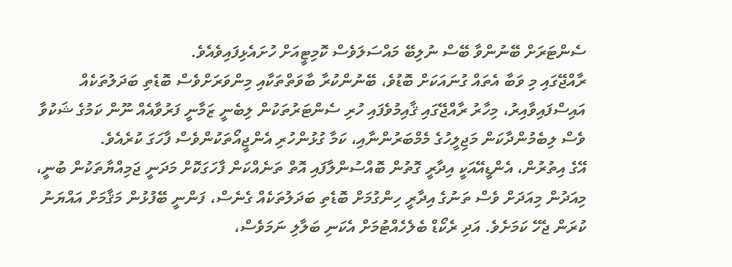ސެންޓަރަށް ބޭނުންވާ ބޭސް ނުލިބޭ މައްސަލަވެސް ކޮމިޓީއަށް ހުށައެޅިފައިވެއެވެ.
ރާއްޖޭގައި މި ވަބާ އެތައް ގުނައަކަށް ބޮޑުވެ، ބޭނުންކުރާ ބާވަތްތަކާއި މިންވަރަށްވެސް ބޮޑެތި ބަދަލުތަކެއް އައިސްފައިވާއިރު، މިހާރު ރާއްޖޭގައި ޤާއިމުވެފައި ހުރި ސެންޓަރުތަކުން ލިބެނީ ޒަމާނީ ފަރުވާއެއް ނޫން ކަމުގެ ޝަކުވާ ވެސް ލިބެމުންދާކަން މަޖިލީހުގެ މެމްބަރުންނާއި، ކަމާ ގުޅުންހުރި އެންޖީއޯތަކުންވެސް ފާހަގަ ކުރެއެވެ.
އޭގެ އިތުރުން، އެންޑީއޭއަކީ އިދާރީ ގޮތުން ބޮއްސުންލާފައި އޮތް ތަނެއްކަން ފާހަގަކޮށް މަދަނީ ޖަމިއްޔާތަކުން ބުނީ، މިއަދުން މިއަދަށް ވެސް ތަނުގެ އިދާރީ ހިންގުމަށް ބޮޑެތި ބަދަލުތަކެއް ގެނެސް، ފަންނީ ބޭފުޅުން މަޤާމަށް އައްޔަނު ކުރަން ޖެހޭ ކަމަށެވެ. އަދި ރެކޯޑް ބެލެހެއްޓުމަށް އެކަނި ބަލާލި ނަމަވެސް،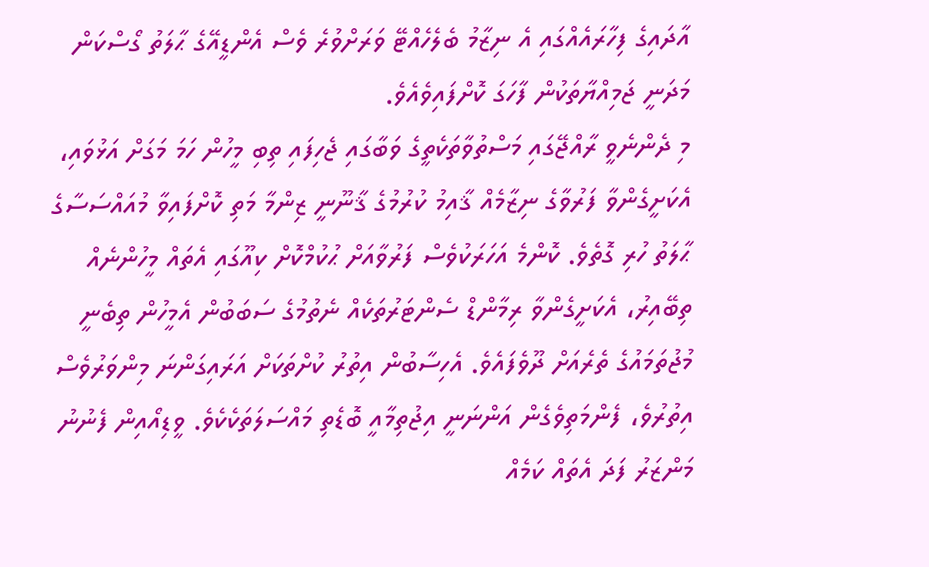އާދައިގެ ފިހާރައެއްގައި އެ ނިޒާމު ބެލެހެއްޓޭ ވަރަށްވުރެ ވެސް އެންޑީއޭގެ ޙާލަތު ގޯސްކަން މަދަނީ ޖަމިއްޔާތަކުން ފާހަގަ ކޮށްފައިވެއެވެ.
މި ދެންނެވީ ރާއްޖޭގައި މަސްތުވާތަކެތީގެ ވަބާގައި ޖެހިފައި ތިބި މީހުން ހަމަ މަގަށް އަޅުވައި، އެކަށީގެންވާ ފަރުވާގެ ނިޒާމެއް ޤާއިމު ކުރުމުގެ ޤާނޫނީ ޒިންމާ މަތި ކޮށްފައިވާ މުއައްސަސާގެ ޙާލަތު ހުރި ގޮތެވެ. ކޮންމެ އަހަރަކުވެސް ފަރުވާއަށް ޙުކުމްކޮށް ކިއޫގައި އެތައް މީހުންނެއް ތިބޭއިރު، އެކަށީގެންވާ ރިމާންޑް ސެންޓަރުތަކެއް ނެތުމުގެ ސަބަބުން އެމީހުން ތިބެނީ މުޖުތަމައުގެ ތެރެއަށް ދޫވެފައެވެ. އެހިސާބުން އިތުރު ކުށްތަކަށް އަރައިގަންނަ މިންވަރުވެސް އިތުރުވެ، ފެންމަތިވެގެން އަންނަނީ އިޖުތިމާއީ ބޮޑެތި މައްސަލަތަކެކެވެ. ވީޑިއޯއިން ފެނުނު މަންޒަރު ފަދަ އެތައް ކަމެއް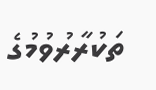ތަކުރާރުވުމުގެ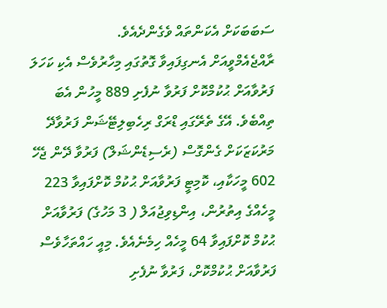ސަބަބަކަށް އެކަންތައް ވެގެންދެއެވެ.
ރާއްޖެއެމްވީއަށް އެނގިފައިވާ ގޮތުގައި މިހާރުވެސް އެކި ކަހަލަ ފަރުވާއަށް ޙުކުމްކޮށް ފަރުވާ ނުފެށި 889 މީހުން އެބަ ތިއްބެވެ. އޭގެ ތެރޭގައި ޑްރަގް ރިހެބިލިޓޭޝަން ފަރުވާދޭ މަރުކަޒަކަށް ގެންގޮސް (ރެސިޑެންޝަލް) ފަރުވާ ދޭން ޖެހޭ 602 މީހަކާއި، ކޮމިޓީ ފަރުވާއަށް ޙުކުމް ކޮށްފައިވާ 223 މީހެއްގެ އިތުރުން، އިންޑިވިޖުއަލް ( 3 މަހުގެ) ފަރުވާއަށް ޙުކުމް ކޮށްފައިވާ 64 މީހެއް ހިމެނެއެވެ. މިއީ ހައްތަހާވެސް ފަރުވާއަށް ޙުކުމްކޮށް، ފަރުވާ ނުފެށި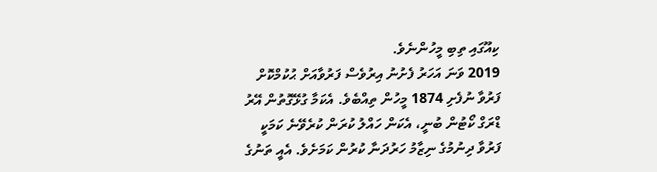ކިއޫގައި ތިބި މީހުންނެވެ.
2019 ވަނަ އަހަރު ފެށުނު އިރުވެސް ފަރުވާއަށް ޙުކުމްކޮށް ފަރުވާ ނުފެށި 1874 މީހުން ތިއްބެވެ. އެކަމާ ގުޅޭގޮތުން އޭރު ޑްރަގް ކޯޓުން ބުނީ، އެކަން ހައްލު ކުރަން ކުރެވޭނެ ކަމަކީ ފަރުވާ ދިނުމުގެ ނިޒާމު ހަރުދަނާ ކުރުން ކަމަށެވެ. އެއީ ތަނުގެ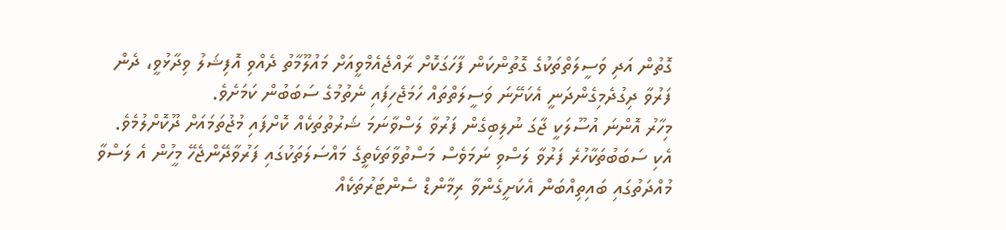ގޮތުން އަދި ވަސީލަތްތަކުގެ ގޮތުންކަން ފާހަގަކޮށް ރާއްޖެއެމްވީއަށް މައުލޫމާތު ދެއްވި އޮފިޝަލު ވިދާޅުވީ، ދެން ފަރުވާ ދިގުދެމިގެންދަނީ އެކަށޭނަ ވަސީލަތްތައް ހަމަޖެހިފައި ނެތުމުގެ ސަބަބުން ކަމަށެވެ.
މިހާރު އޮންނަ އުސޫލަކީ ޖާގަ ނުލިބިގެން ފަރުވާ ލަސްވާނަމަ ޝަރުތުތަކެއް ކޮށްފައި މުޖުތަމައަށް ދޫކޮށްލުމެވެ. އެކި ސަބަބުތަކާހުރެ ފަރުވާ ލަސްވި ނަމަވެސް މަސްތުވާތަކެތީގެ މައްސަލަތަކުގައި ފަރުވާދޭންޖެހޭ މީހުން އެ ލަސްވާ މުއްދަތުގައި ބައިތިއްބަން އެކަށީގެންވާ ރިމާންޑް ސެންޓަރުތަކެއް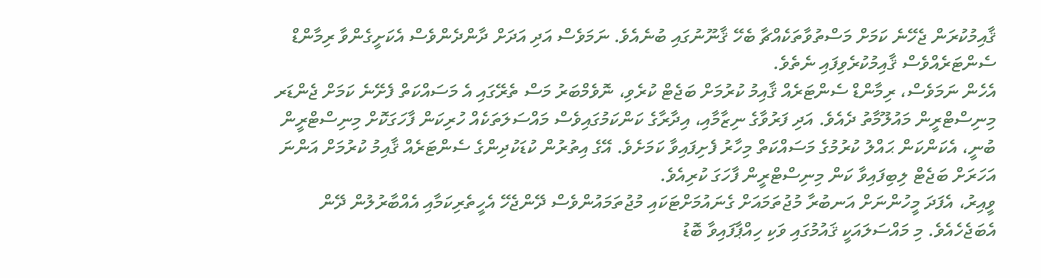ޤާއިމުކުރަން ޖެހޭނެ ކަމަށް މަސްތުވާތަކެއްޗާ ބެހޭ ޤާނޫނުގައި ބުނެއެވެ. ނަމަވެސް އަދި އަދަށް ދާންދެންވެސް އެކަށީގެންވާ ރިމާންޑް ސެންޓަރެއްވެސް ޤާއިމުކުރެވިފައި ނެތެވެ.
އެހެން ނަމަވެސް، ރިމާންޑް ސެންޓަރެއް ޤާއިމު ކުރުމަށް ބަޖެޓް ކުރެވި، ނޮވެމްބަރު މަސް ތެރޭގައި އެ މަސައްކަތް ފެށޭނެ ކަމަށް ޖެންޑަރ މިނިސްޓްރީން މައުލޫމާތު ދެއެވެ. އަދި ފަރުވާގެ ނިޒާމާއި، އިދާރާގެ ކަންކަމުގައިވެސް މައްސަލަތަކެއް ހުރިކަން ފާހަގަކޮށް މިނިސްޓްރީން ބުނީ، އެކަންކަން ޙައްލު ކުރުމުގެ މަސައްކަތް މިހާރު ފެށިފައިވާ ކަމަށެވެ. އޭގެ އިތުރުން ކުޑަކުދިންގެ ސެންޓަރެއް ޤާއިމު ކުރުމަށް އަންނަ އަހަރަށް ބަޖެޓް ލިބިފައިވާ ކަން މިނިސްޓްރީން ފާހަގަ ކުރިއެވެ.
ވީއިރު، އެފަދަ މީހުންނަށް އަނބުރާ މުޖުތަމައަށް ގެނައުމަށްޓަކައި މުޖުތަމައުންވެސް ދޭންޖެހޭ އެހީތެރިކަމާއި އެއްބާރުލުން ދޭން އެބަޖެހެއެވެ. މި މައްސަލައަކީ ޤައުމުގައި ވަކި ހިއްޕާފައިވާ ބޮޑު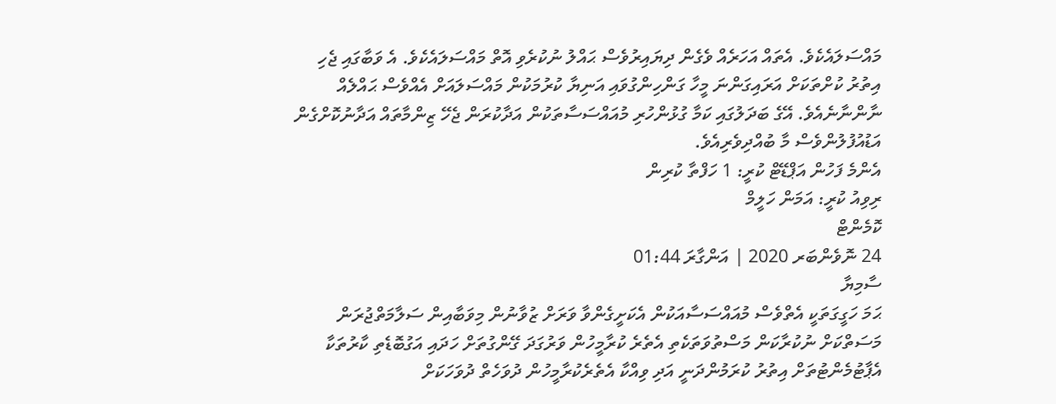މައްސަލައެކެވެ. އެތައް އަހަރެއް ވެގެން ދިޔައިރުވެސް ޙައްލު ނުކުރެވި އޮތް މައްސަލައެކެވެ. އެ ވަބާގައި ޖެހި އިތުރު ކުށްތަކަށް އަރައިގަންނަ މީހާ ގަންހިންގުވައި އަނިޔާ ކުރުމަކުން މައްސަލައަށް އެއްވެސް ޙައްލެއް ނާންނާނެއެވެ. އޭގެ ބަދަލުގައި ކަމާ ގުޅުންހުރި މުއައްސަސާތަކުން އަދާކުރަން ޖެހޭ ޒިންމާތައް އަދާނުކޮށްގެން އަޑުއުފުލުންވެސް މާ ބުއްދިވެރިއެވެ.
އެންމެ ފަހުން އަޕްޑޭޓް ކުރީ: 1 ހަފްތާ ކުރިން
ރިވިއު ކުރީ: އަމަން ހަލީމް
ކޮމެންޓް
24 ނޮވެންބަރ 2020 | އަންގާރަ 01:44
ސާމިޔާ
ޙަމަ ހަގީގަތަކީ އެތްވެސް މުއައްސަސާއަކުން އެކަށީގެންވާ ވަރަށް ޒުވާނުން މިވަބާއިން ސަލާމަތްޖުރަން މަސަތްކަށް ނުކުރާކަން މަސްތުވަތަކެތި އެތެރެ ކުރާމީހުން ވަރުގަދަ ގޭންގުތަށް ހަދައި އަގުބޮޑެތި ކާރުތަކާ އެޕާޓުމެންޓުތަށް އިތުރު ކުރަމުންދަނީ އަދި ވިއްކާ އެތެރެކުރާމީހުން ދުވަހެތް ދުވަހަކަށް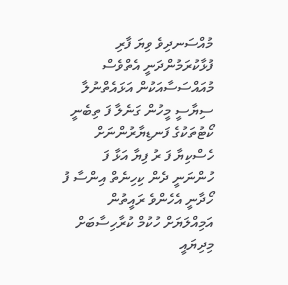މުއްސަނދިވެ ވިޔަ ފާރި ފުޅާކުރަމުންދަނީ އެތްވެސް މުއައްސަސާއަކުން އަޅައެތްނުލާ ސިޔާސީ މީހުން ގަނެލާ ފަ ތިބެނީ ކޯޓުތަކުގެ ފަނޑިޔާރުންނަށް ހެސްކިޔާ ފަ ރު ފިޔާ އަޅާ ފަ ހުންނަނީ ދެން ކިހިނެތް އިންސާ ފު ހޯދާނީ އެހެންވެ ރައީތުން އަމިއްލަޔަށް ހުކުމް ކުރާހިސާބަށް މިދިޔައީ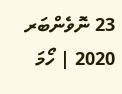23 ނޮވެންބަރ 2020 | ހޯމަ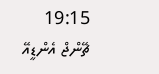19:15
ޗޭންޖް އެންޑީއޭ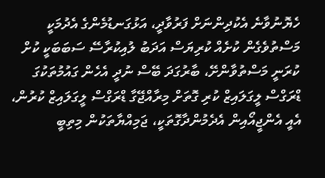ހެޔޮނުވާނެ އެކުދިންނަށް ފަރުވާދީ، އަޅުގަނޑުމެންގެ އެދުމަކީ މަސްތުވެގެން ކުށެއް ކުރިޔަސް އަދަބު ލުއިކުރާސޭ ސަބަބަކީ ކުށް ކުރަނީ މަސްތުވާންށޭ، ބާރުގަދަ ބޭސް ނުދީ އެހެން ގައުމުތަކުގަ ޑްރަގްސް ލީގަލައިޒް ކުރި ގޮތަށް މިރާއްޖޭގާ ޑްރަގްސް ލީގަލައިޒް ކުރުން، އެއީ އެންޖީއޯއިން އެދެމުންދާގޮތަކީ، ޖަމިއްޔާތަކުން މިތިބީ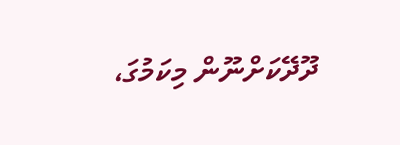ދޫދޭކަށްނޫން މިކަމުގަ،